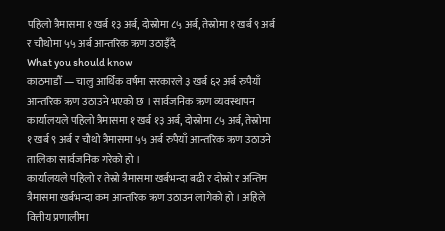पहिलो त्रैमासमा १ खर्ब १३ अर्ब, दोस्रोमा ८५ अर्ब, तेस्रोमा १ खर्ब ९ अर्ब र चौथोमा ५५ अर्ब आन्तरिक ऋण उठाइँदै
What you should know
काठमाडौँ — चालु आर्थिक वर्षमा सरकारले ३ खर्ब ६२ अर्ब रुपैयाँ आन्तरिक ऋण उठाउने भएको छ । सार्वजनिक ऋण व्यवस्थापन कार्यालयले पहिलो त्रैमासमा १ खर्ब १३ अर्ब, दोस्रोमा ८५ अर्ब, तेस्रोमा १ खर्ब ९ अर्ब र चौथो त्रैमासमा ५५ अर्ब रुपैयाँ आन्तरिक ऋण उठाउने तालिका सार्वजनिक गरेको हो ।
कार्यालयले पहिलो र तेस्रो त्रैमासमा खर्बभन्दा बढी र दोस्रो र अन्तिम त्रैमासमा खर्बभन्दा कम आन्तरिक ऋण उठाउन लागेको हो । अहिले वित्तीय प्रणालीमा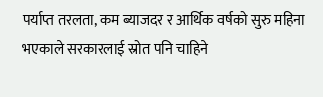पर्याप्त तरलता, कम ब्याजदर र आर्थिक वर्षको सुरु महिना भएकाले सरकारलाई स्रोत पनि चाहिने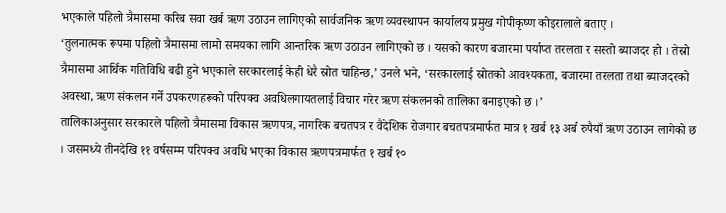भएकाले पहिलो त्रैमासमा करिब सवा खर्ब ऋण उठाउन लागिएको सार्वजनिक ऋण व्यवस्थापन कार्यालय प्रमुख गोपीकृष्ण कोइरालाले बताए ।
‘तुलनात्मक रूपमा पहिलो त्रैमासमा लामो समयका लागि आन्तरिक ऋण उठाउन लागिएको छ । यसको कारण बजारमा पर्याप्त तरलता र सस्तो ब्याजदर हो । तेस्रो त्रैमासमा आर्थिक गतिविधि बढी हुने भएकाले सरकारलाई केही धेरै स्रोत चाहिन्छ,’ उनले भने, ‘सरकारलाई स्रोतको आवश्यकता, बजारमा तरलता तथा ब्याजदरको अवस्था, ऋण संकलन गर्ने उपकरणहरूको परिपक्व अवधिलगायतलाई विचार गरेर ऋण संकलनको तालिका बनाइएको छ ।’
तालिकाअनुसार सरकारले पहिलो त्रैमासमा विकास ऋणपत्र, नागरिक बचतपत्र र वैदेशिक रोजगार बचतपत्रमार्फत मात्र १ खर्ब १३ अर्ब रुपैयाँ ऋण उठाउन लागेको छ । जसमध्ये तीनदेखि ११ वर्षसम्म परिपक्व अवधि भएका विकास ऋणपत्रमार्फत १ खर्ब १०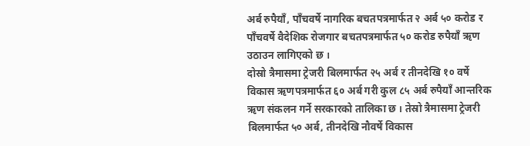अर्ब रुपैयाँ, पाँचवर्षे नागरिक बचतपत्रमार्फत २ अर्ब ५० करोड र पाँचवर्षे वैदेशिक रोजगार बचतपत्रमार्फत ५० करोड रुपैयाँ ऋण उठाउन लागिएको छ ।
दोस्रो त्रैमासमा ट्रेजरी बिलमार्फत २५ अर्ब र तीनदेखि १० वर्षे विकास ऋणपत्रमार्फत ६० अर्ब गरी कुल ८५ अर्ब रुपैयाँ आन्तरिक ऋण संकलन गर्ने सरकारको तालिका छ । तेस्रो त्रैमासमा ट्रेजरी बिलमार्फत ५० अर्ब, तीनदेखि नौवर्षे विकास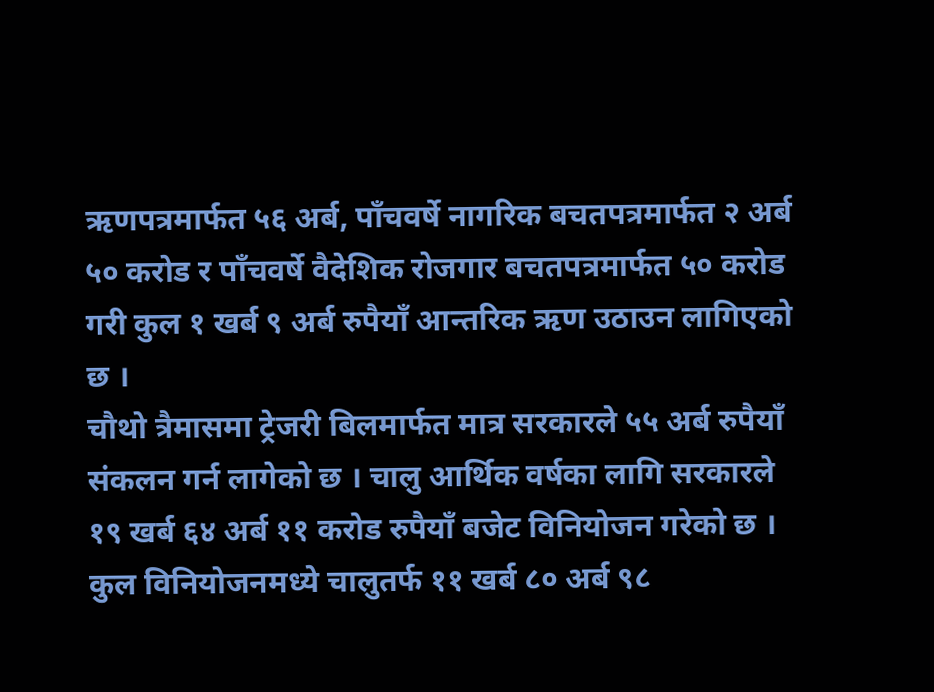ऋणपत्रमार्फत ५६ अर्ब, पाँचवर्षे नागरिक बचतपत्रमार्फत २ अर्ब ५० करोड र पाँचवर्षे वैदेशिक रोजगार बचतपत्रमार्फत ५० करोड गरी कुल १ खर्ब ९ अर्ब रुपैयाँ आन्तरिक ऋण उठाउन लागिएको छ ।
चौथो त्रैमासमा ट्रेजरी बिलमार्फत मात्र सरकारले ५५ अर्ब रुपैयाँ संकलन गर्न लागेको छ । चालु आर्थिक वर्षका लागि सरकारले १९ खर्ब ६४ अर्ब ११ करोड रुपैयाँ बजेट विनियोजन गरेको छ । कुल विनियोजनमध्ये चालुतर्फ ११ खर्ब ८० अर्ब ९८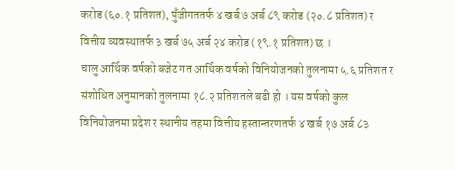करोड (६०.१ प्रतिशत), पुँजीगततर्फ ४ खर्ब ७ अर्ब ८९ करोड (२०.८ प्रतिशत) र वित्तीय व्यवस्थातर्फ ३ खर्ब ७५ अर्ब २४ करोड (१९.१ प्रतिशत) छ ।
चालु आर्थिक वर्षको बजेट गत आर्थिक वर्षको विनियोजनको तुलनामा ५.६ प्रतिशत र संशोधित अनुमानको तुलनामा १८.२ प्रतिशतले बढी हो । यस वर्षको कुल विनियोजनमा प्रदेश र स्थानीय तहमा वित्तीय हस्तान्तरणतर्फ ४ खर्ब १७ अर्ब ८३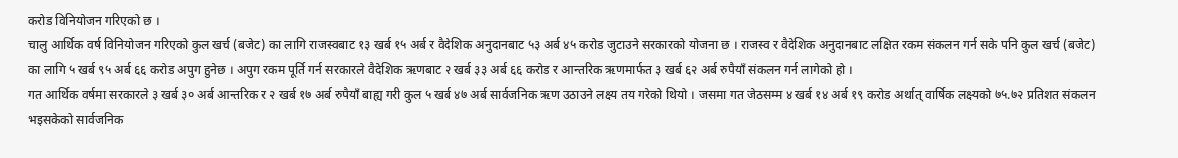करोड विनियोजन गरिएको छ ।
चालु आर्थिक वर्ष विनियोजन गरिएको कुल खर्च (बजेट) का लागि राजस्वबाट १३ खर्ब १५ अर्ब र वैदेशिक अनुदानबाट ५३ अर्ब ४५ करोड जुटाउने सरकारको योजना छ । राजस्व र वैदेशिक अनुदानबाट लक्षित रकम संकलन गर्न सके पनि कुल खर्च (बजेट) का लागि ५ खर्ब ९५ अर्ब ६६ करोड अपुग हुनेछ । अपुग रकम पूर्ति गर्न सरकारले वैदेशिक ऋणबाट २ खर्ब ३३ अर्ब ६६ करोड र आन्तरिक ऋणमार्फत ३ खर्ब ६२ अर्ब रुपैयाँ संकलन गर्न लागेको हो ।
गत आर्थिक वर्षमा सरकारले ३ खर्ब ३० अर्ब आन्तरिक र २ खर्ब १७ अर्ब रुपैयाँ बाह्य गरी कुल ५ खर्ब ४७ अर्ब सार्वजनिक ऋण उठाउने लक्ष्य तय गरेको थियो । जसमा गत जेठसम्म ४ खर्ब १४ अर्ब १९ करोड अर्थात् वार्षिक लक्ष्यको ७५.७२ प्रतिशत संकलन भइसकेको सार्वजनिक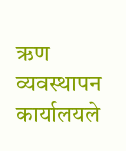ऋण व्यवस्थापन कार्यालयले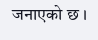जनाएको छ ।